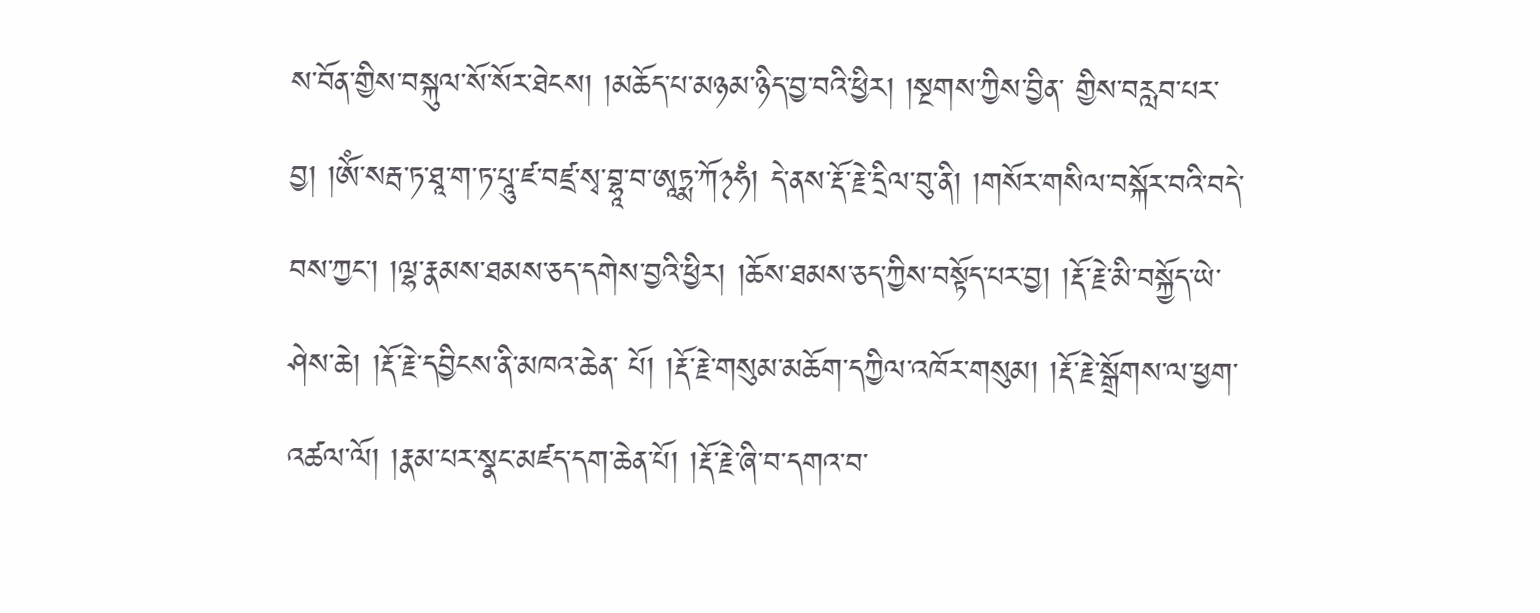ས་བོན་གྱིས་བསྐུལ་སོ་སོར་ཐེངས། །མཆོད་པ་མཉམ་ཉིད་བྱ་བའི་ཕྱིར། །སྔགས་ཀྱིས་བྱིན་ གྱིས་བརླབ་པར་བྱ། །ཨོཾ་སརྦ་ཏ་ཐཱ་ག་ཏ་པཱུ་ཛ་བཛྲ་སྭ་བྷཱ་བ་ཨཱཏྨ་ཀོ྅ཧཾ། དེ་ནས་རྡོ་རྗེ་དྲིལ་བུ་ནི། །གསོར་གསིལ་བསྐོར་བའི་བདེ་བས་ཀྱང་། །ལྷ་རྣམས་ཐམས་ཅད་དགེས་བྱའི་ཕྱིར། །ཆོས་ཐམས་ཅད་ཀྱིས་བསྟོད་པར་བྱ། །རྡོ་རྗེ་མི་བསྐྱོད་ཡེ་ཤེས་ཆེ། །རྡོ་རྗེ་དབྱིངས་ནི་མཁའ་ཆེན་ པོ། །རྡོ་རྗེ་གསུམ་མཆོག་དཀྱིལ་འཁོར་གསུམ། །རྡོ་རྗེ་སྒྲོགས་ལ་ཕྱག་འཚལ་ལོ། །རྣམ་པར་སྣང་མཛད་དག་ཆེན་པོ། །རྡོ་རྗེ་ཞི་བ་དགའ་བ་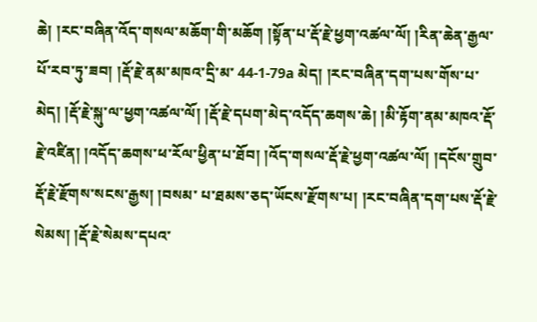ཆེ། །རང་བཞིན་འོད་གསལ་མཆོག་གི་མཆོག །སྟོན་པ་རྡོ་རྗེ་ཕྱག་འཚལ་ལོ། །རིན་ཆེན་རྒྱལ་པོ་རབ་ཏུ་ཟབ། །རྡོ་རྗེ་ནམ་མཁའ་དྲི་མ་ 44-1-79a མེད། །རང་བཞིན་དག་པས་གོས་པ་མེད། །རྡོ་རྗེ་སྐུ་ལ་ཕྱག་འཚལ་ལོ། །རྡོ་རྗེ་དཔག་མེད་འདོད་ཆགས་ཆེ། །མི་རྟོག་ནམ་མཁའ་རྡོ་རྗེ་འཛིན། །འདོད་ཆགས་ཕ་རོལ་ཕྱིན་པ་ཐོབ། །འོད་གསལ་རྡོ་རྗེ་ཕྱག་འཚལ་ལོ། །དངོས་གྲུབ་རྡོ་རྗེ་རྫོགས་སངས་རྒྱས། །བསམ་ པ་ཐམས་ཅད་ཡོངས་རྫོགས་པ། །རང་བཞིན་དག་པས་རྡོ་རྗེ་སེམས། །རྡོ་རྗེ་སེམས་དཔའ་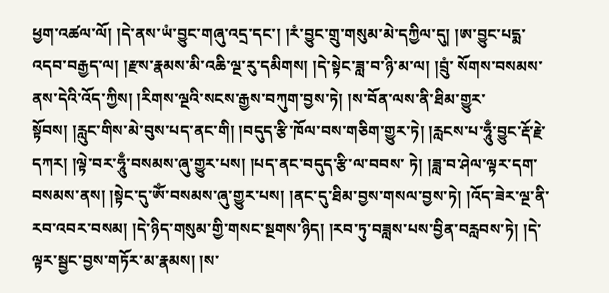ཕྱག་འཚལ་ལོ། །དེ་ནས་ཡཾ་བྱུང་གཞུ་འདྲ་དང་། །རཾ་བྱུང་གྲུ་གསུམ་མེ་དཀྱིལ་དུ། །ཨ་བྱུང་པདྨ་འདབ་བརྒྱད་ལ། །རྫས་རྣམས་མི་འཆི་ལྔ་རུ་དམིགས། །དེ་སྟེང་ཟླ་བ་ཉི་མ་ལ། །བྲུཾ་ སོགས་བསམས་ནས་དེའི་འོད་ཀྱིས། །རིགས་ལྔའི་སངས་རྒྱས་བཀུག་བྱས་ཏེ། །ས་བོན་ལས་ནི་ཐིམ་གྱུར་སྟོབས། །རླུང་གིས་མེ་བུས་པད་ནང་གི། །བདུད་རྩི་ཁོལ་བས་གཅིག་གྱུར་ཏེ། །རླངས་པ་ཧཱུྃ་བྱུང་རྡོ་རྗེ་དཀར། །ལྟེ་བར་ཧཱུྃ་བསམས་ཞུ་གྱུར་པས། །པད་ནང་བདུད་རྩི་ལ་བབས་ ཏེ། །ཟླ་བ་ཤེལ་ལྟར་དག་བསམས་ནས། །སྟེང་དུ་ཨོཾ་བསམས་ཞུ་གྱུར་པས། །ནང་དུ་ཐིམ་བྱས་གསལ་བྱས་ཏེ། །འོད་ཟེར་ལྔ་ནི་རབ་འབར་བསམ། །དེ་ཉིད་གསུམ་གྱི་གསང་སྔགས་ཉིད། །རབ་ཏུ་བཟླས་པས་བྱིན་བརླབས་ཏེ། །དེ་ལྟར་སྦྱང་བྱས་གཏོར་མ་རྣམས། །ས་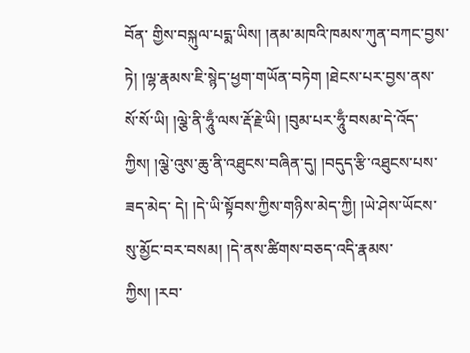བོན་ གྱིས་བསྐུལ་པདྨ་ཡིས། །ནམ་མཁའི་ཁམས་ཀུན་བཀང་བྱས་ཏེ། །ལྷ་རྣམས་ཇི་སྙེད་ཕྱག་གཡོན་བཏེག །ཐེངས་པར་བྱས་ནས་སོ་སོ་ཡི། །ལྕེ་ནི་ཧཱུྃ་ལས་རྡོ་རྗེ་ཡི། །བུམ་པར་ཧཱུྃ་བསམ་དེ་འོད་ཀྱིས། །ལྕེ་འུས་ཆུ་ནི་འཐུངས་བཞིན་དུ། །བདུད་རྩི་འཐུངས་པས་ཟད་མེད་ དེ། །དེ་ཡི་སྟོབས་ཀྱིས་གཉིས་མེད་ཀྱི། །ཡེ་ཤེས་ཡོངས་སུ་མྱོང་བར་བསམ། །དེ་ནས་ཚིགས་བཅད་འདི་རྣམས་ཀྱིས། །རབ་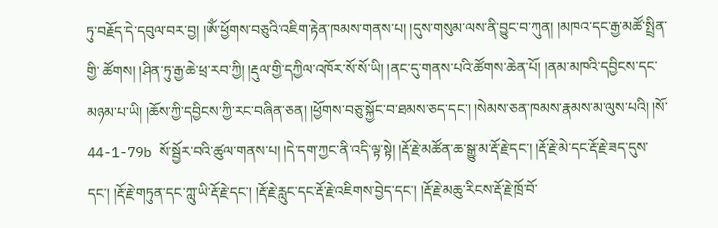ཏུ་བརྗོད་དེ་དབུལ་བར་བྱ། །ཨོཾ་ཕྱོགས་བཅུའི་འཇིག་རྟེན་ཁམས་གནས་པ། །དུས་གསུམ་ལས་ནི་བྱུང་བ་ཀུན། །མཁའ་དང་རྒྱ་མཚོ་སྤྲིན་གྱི་ ཚོགས། །ཤིན་ཏུ་རྒྱ་ཆེ་ཕྲ་རབ་ཀྱི། །རྡུལ་གྱི་དཀྱིལ་འཁོར་སོ་སོ་ཡི། །ནང་དུ་གནས་པའི་ཚོགས་ཆེན་པོ། །ནམ་མཁའི་དབྱིངས་དང་མཉམ་པ་ཡི། །ཆོས་ཀྱི་དབྱིངས་ཀྱི་རང་བཞིན་ཅན། །ཕྱོགས་བཅུ་སྐྱོང་བ་ཐམས་ཅད་དང་། །སེམས་ཅན་ཁམས་རྣམས་མ་ལུས་པའི། །སོ་ 44-1-79b སོ་སྦྱོར་བའི་ཚུལ་གནས་པ། །དེ་དག་ཀྱང་ནི་འདི་ལྟ་སྟེ། །རྡོ་རྗེ་མཚོན་ཆ་སྒྱུ་མ་རྡོ་རྗེ་དང་། །རྡོ་རྗེ་མེ་དང་རྡོ་རྗེ་ཟད་དུས་དང་། །རྡོ་རྗེ་གཏུན་དང་ཀླུ་ཡི་རྡོ་རྗེ་དང་། །རྡོ་རྗེ་རླུང་དང་རྡོ་རྗེ་འཇིགས་བྱེད་དང་། །རྡོ་རྗེ་མཆུ་རིངས་རྡོ་རྗེ་ཁྲོ་བོ་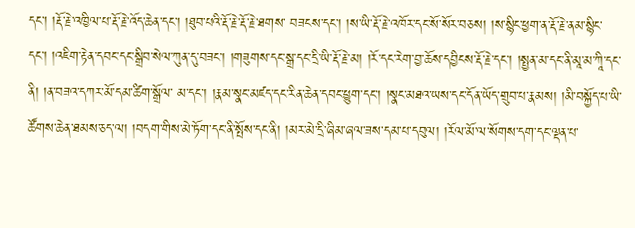དང་། །རྡོ་རྗེ་འཁྱིལ་པ་རྡོ་རྗེ་འོད་ཆེན་དང་། །ཐུབ་པའི་རྡོ་རྗེ་རྡོ་རྗེ་ཐགས་ བཟངས་དང་། །ས་ཡི་རྡོ་རྗེ་འཁོར་དང་སོ་སོར་བཅས། །ས་སྙིང་ཕྱག་ན་རྡོ་རྗེ་ནམ་སྙིང་དང་། །འཇིག་རྟེན་དབང་དང་སྒྲིབ་སེལ་ཀུན་དུ་བཟང་། །གཟུགས་དང་སྒྲ་དང་དྲི་ཡི་རྡོ་རྗེ་མ། །རོ་དང་རེག་བྱ་ཆོས་དབྱིངས་རྡོ་རྗེ་དང་། །སྤྱན་མ་དང་ནི་མཱ་མ་ཀཱི་དང་ནི། །ན་བཟའ་དཀར་མོ་དམ་ཚིག་སྒྲོལ་ མ་དང་། །རྣམ་སྣང་མཛད་དང་རིན་ཆེན་དབང་ཕྱུག་དང་། །སྣང་མཐའ་ཡས་དང་དོན་ཡོད་གྲུབ་པ་རྣམས། །མི་བསྐྱོད་པ་ཡི་ཚོགས་ཆེན་ཐམས་ཅད་ལ། །བདག་གིས་མེ་ཏོག་དང་ནི་སྤོས་དང་ནི། །མར་མེ་དྲི་ཞིམ་ཞལ་ཟས་དམ་པ་དབུལ། །རོལ་མོ་ལ་སོགས་དག་དང་ལྡན་པ་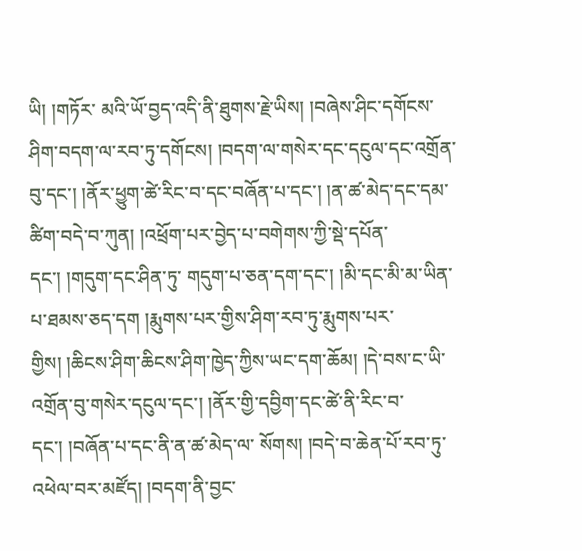ཡི། །གཏོར་ མའི་ཡོ་བྱད་འདི་ནི་ཐུགས་རྗེ་ཡིས། །བཞེས་ཤིང་དགོངས་ཤིག་བདག་ལ་རབ་ཏུ་དགོངས། །བདག་ལ་གསེར་དང་དངུལ་དང་འགྲོན་བུ་དང་། །ནོར་ཕྱུག་ཚེ་རིང་བ་དང་བཞོན་པ་དང་། །ན་ཚ་མེད་དང་དམ་ཚིག་བདེ་བ་ཀུན། །འཕྲོག་པར་བྱེད་པ་བགེགས་ཀྱི་སྡེ་དཔོན་དང་། །གདུག་དང་ཤིན་ཏུ་ གདུག་པ་ཅན་དག་དང་། །མི་དང་མི་མ་ཡིན་པ་ཐམས་ཅད་དག །རྨུགས་པར་གྱིས་ཤིག་རབ་ཏུ་རྨུགས་པར་གྱིས། །ཆིངས་ཤིག་ཆིངས་ཤིག་ཁྱེད་ཀྱིས་ཡང་དག་ཆོམ། །དེ་བས་ང་ཡི་འགྲོན་བུ་གསེར་དངུལ་དང་། །ནོར་གྱི་དབྱིག་དང་ཚེ་ནི་རིང་བ་དང་། །བཞོན་པ་དང་ནི་ན་ཚ་མེད་ལ་ སོགས། །བདེ་བ་ཆེན་པོ་རབ་ཏུ་འཕེལ་བར་མཛོད། །བདག་ནི་བྱང་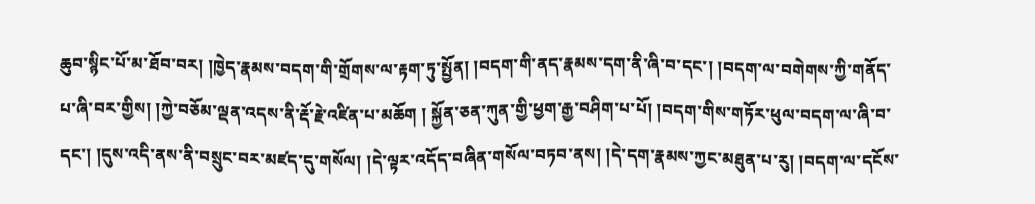ཆུབ་སྙིང་པོ་མ་ཐོབ་བར། །ཁྱེད་རྣམས་བདག་གི་གྲོགས་ལ་རྟག་ཏུ་སྤྱོན། །བདག་གི་ནད་རྣམས་དག་ནི་ཞི་བ་དང་། །བདག་ལ་བགེགས་ཀྱི་གནོད་པ་ཞི་བར་གྱིས། །ཀྱེ་བཅོམ་ལྡན་འདས་ནི་རྡོ་རྗེ་འཛིན་པ་མཆོག ། སྐྱོན་ཅན་ཀུན་གྱི་ཕྱག་རྒྱ་བཤིག་པ་པོ། །བདག་གིས་གཏོར་ཕུལ་བདག་ལ་ཞི་བ་དང་། །དུས་འདི་ནས་ནི་བསྲུང་བར་མཛད་དུ་གསོལ། །དེ་ལྟར་འདོད་བཞིན་གསོལ་བཏབ་ནས། །དེ་དག་རྣམས་ཀྱང་མཐུན་པ་རུ། །བདག་ལ་དངོས་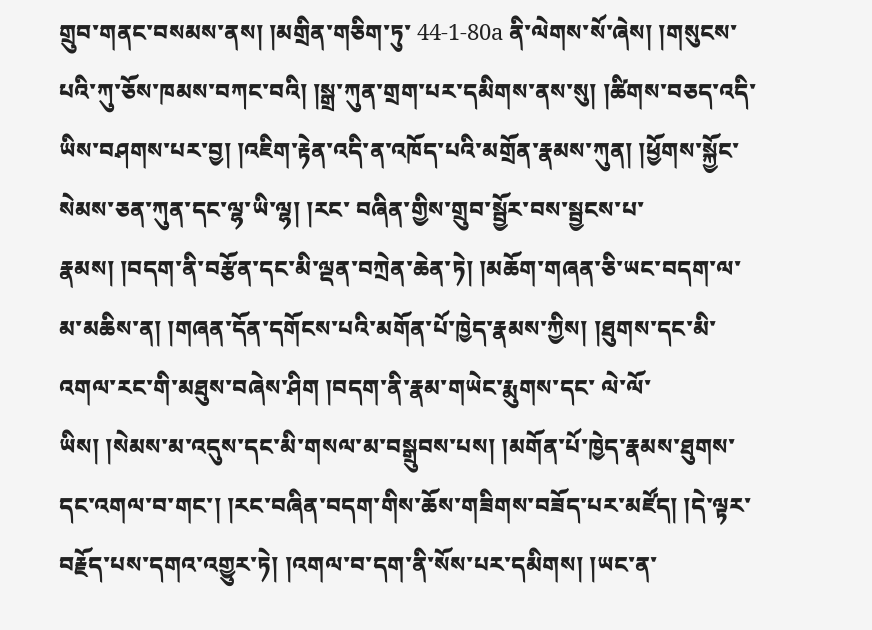གྲུབ་གནང་བསམས་ནས། །མགྲིན་གཅིག་ཏུ་ 44-1-80a ནི་ལེགས་སོ་ཞེས། །གསུངས་པའི་ཀུ་ཅོས་ཁམས་བཀང་བའི། །སྒྲ་ཀུན་གྲག་པར་དམིགས་ནས་སུ། །ཚིགས་བཅད་འདི་ཡིས་བཤགས་པར་བྱ། །འཇིག་རྟེན་འདི་ན་འཁོད་པའི་མགྲོན་རྣམས་ཀུན། །ཕྱོགས་སྐྱོང་སེམས་ཅན་ཀུན་དང་ལྷ་ཡི་ལྷ། །རང་ བཞིན་གྱིས་གྲུབ་སྦྱོར་བས་སྦྱངས་པ་རྣམས། །བདག་ནི་བརྩོན་དང་མི་ལྡན་བཀྲེན་ཆེན་ཏེ། །མཆོག་གཞན་ཅི་ཡང་བདག་ལ་མ་མཆིས་ན། །གཞན་དོན་དགོངས་པའི་མགོན་པོ་ཁྱེད་རྣམས་ཀྱིས། །ཐུགས་དང་མི་འགལ་རང་གི་མཐུས་བཞེས་ཤིག །བདག་ནི་རྣམ་གཡེང་རྨུགས་དང་ ལེ་ལོ་ཡིས། །སེམས་མ་འདུས་དང་མི་གསལ་མ་བསྒྲུབས་པས། །མགོན་པོ་ཁྱེད་རྣམས་ཐུགས་དང་འགལ་བ་གང་། །རང་བཞིན་བདག་གིས་ཆོས་གཟིགས་བཟོད་པར་མཛོད། །དེ་ལྟར་བརྗོད་པས་དགའ་འགྱུར་ཏེ། །འགལ་བ་དག་ནི་སོས་པར་དམིགས། །ཡང་ན་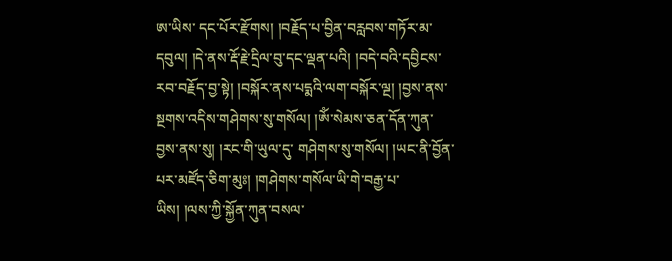ཨ་ཡིས་ དང་པོར་རྫོགས། །བརྗོད་པ་བྱིན་བརླབས་གཏོར་མ་དབུལ། །དེ་ནས་རྡོ་རྗེ་དྲིལ་བུ་དང་ལྡན་པའི། །བདེ་བའི་དབྱིངས་རབ་བརྗོད་བྱ་སྟེ། །བསྐོར་ནས་པདྨའི་ལག་བསྐོར་ལྔ། །བྱས་ནས་སྔགས་འདིས་གཤེགས་སུ་གསོལ། །ཨོཾ་སེམས་ཅན་དོན་ཀུན་བྱས་ནས་སུ། །རང་གི་ཡུལ་དུ་ གཤེགས་སུ་གསོལ། །ཡང་ནི་བྱོན་པར་མཛོད་ཅིག་མུཿ། །གཤེགས་གསོལ་ཡི་གེ་བརྒྱ་པ་ཡིས། །ལས་ཀྱི་སྐྱོན་ཀུན་བསལ་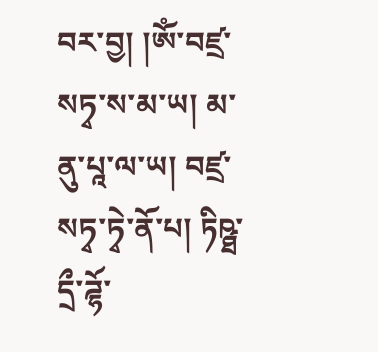བར་བྱ། །ཨོཾ་བཛྲ་སཏྭ་ས་མ་ཡ། མ་ནུ་པཱ་ལ་ཡ། བཛྲ་སཏྭ་ཏྭེ་ནོ་པ། ཏིཥྠ་དྲྀ་ཌྷོ་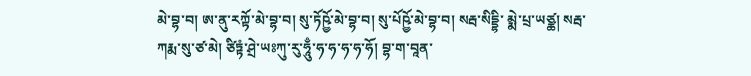མེ་བྷ་བ། ཨ་ནུ་རཀྟོ་མེ་བྷ་བ། སུ་ཏོཥྱོ་མེ་བྷ་བ། སུ་པོཥྱོ་མེ་བྷ་བ། སརྦ་སིདྡྷི་ མྨེ་པྲ་ཡཙྪ། སརྦ་ཀརྨ་སུ་ཙ་མེ། ཙིཏྟཾ་ཤྲེ་ཡཿཀུ་རུ་ཧཱུྃ་ཧ་ཧ་ཧ་ཧ་ཧོ། བྷ་ག་བཱན་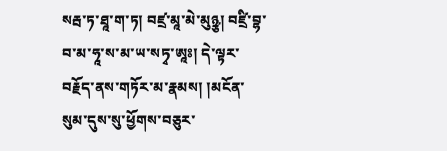སརྦ་ཏ་ཐཱ་ག་ཏ། བཛྲ་མཱ་མེ་མུཉྩ། བཛྲི་བྷ་བ་མ་ཧཱ་ས་མ་ཡ་སཏྭ་ཨཱཿ། དེ་ལྟར་བརྗོད་ནས་གཏོར་མ་རྣམས། །མངོན་སུམ་དུས་སུ་ཕྱོགས་བཅུར་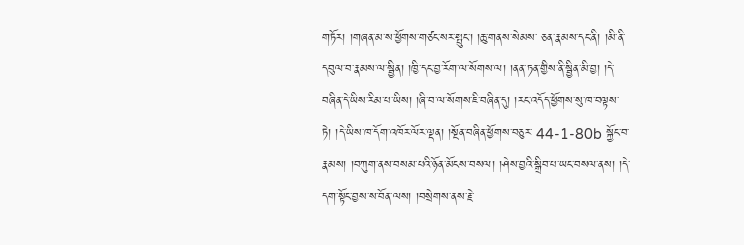གཏོར། །གཞན་མ་ས་ཕྱོགས་གཙང་སར་སྤུང་། །ཆུ་གནས་སེམས་ ཅན་རྣམས་དང་ནི། །མི་ནི་དབུལ་བ་རྣམས་ལ་སྦྱིན། །ཁྱི་དང་བྱ་རོག་ལ་སོགས་ལ། །ནན་ཏན་གྱིས་ནི་སྦྱིན་མི་བྱ། །དེ་བཞིན་དེ་ཡིས་རིམ་པ་ཡིས། །ཞི་བ་ལ་སོགས་ཇི་བཞིན་དུ། །རང་འདོད་ཕྱོགས་སུ་ཁ་བལྟས་ཏེ། །དེ་ཡིས་ཁ་དོག་འཁོར་ལོར་ལྡན། །སྔོན་བཞིན་ཕྱོགས་བཅུར་ 44-1-80b སྐྱོང་བ་རྣམས། །བཀུག་ནས་བསམ་པའི་ཉོན་མོངས་བསལ། །ཤེས་བྱའི་སྒྲིབ་པ་ཡང་བསལ་ནས། །དེ་དག་སྟོང་བྱས་ས་བོན་ལས། །བསྲེགས་ནས་རྗེ་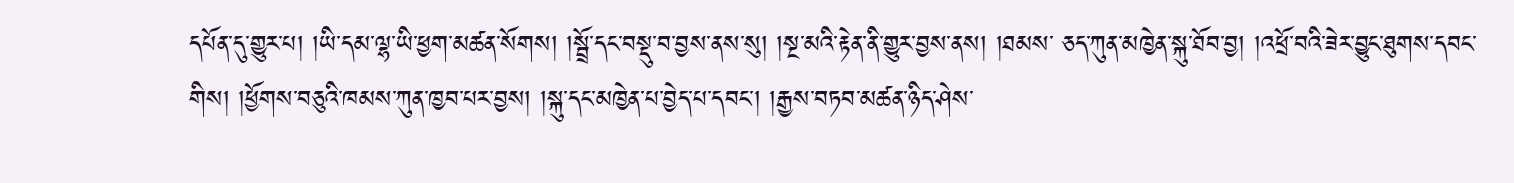དཔོན་དུ་གྱུར་པ། །ཡི་དམ་ལྷ་ཡི་ཕྱག་མཚན་སོགས། །སྦྲོ་དང་བསྡུ་བ་བྱས་ནས་སུ། །སྔ་མའི་རྟེན་ནི་གྱུར་བྱས་ནས། །ཐམས་ ཅད་ཀུན་མཁྱེན་སྐུ་ཐོབ་བྱ། །འཕྲོ་བའི་ཟེར་བྱུང་ཐུགས་དབང་གིས། །ཕྱོགས་བཅུའི་ཁམས་ཀུན་ཁྱབ་པར་བྱས། །སྐུ་དང་མཁྱེན་པ་བྱེད་པ་དབང་། །རྒྱས་བཏབ་མཚན་ཉིད་ཤེས་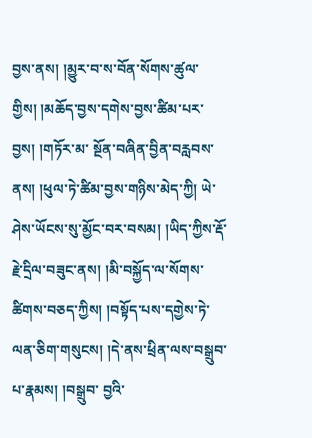བྱས་ནས། །མྱུར་བ་ས་བོན་སོགས་ཚུལ་གྱིས། །མཆོད་བྱས་དགེས་བྱས་ཚིམ་པར་བྱས། །གཏོར་མ་ སྔོན་བཞིན་བྱིན་བརླབས་ནས། །ཕུལ་ཏེ་ཚིམ་བྱས་གཉིས་མེད་ཀྱི། ཡེ་ཤེས་ཡོངས་སུ་མྱོང་བར་བསམ། །ཡིད་ཀྱིས་རྡོ་རྗེ་དྲིལ་བཟུང་ནས། །མི་བསྐྱོད་ལ་སོགས་ཚིགས་བཅད་ཀྱིས། །བསྟོད་པས་དགྱེས་ཏེ་ལན་ཅིག་གསུངས། །དེ་ནས་ཕྲིན་ལས་བསྒྲུབ་པ་རྣམས། །བསྒྲུབ་ བྱའི་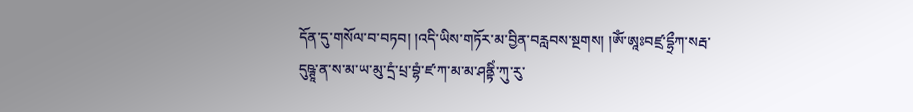དོན་དུ་གསོལ་བ་བཏབ། །འདི་ཡིས་གཏོར་མ་བྱིན་བརླབས་སྔགས། །ཨོཾ་ཨཱཿབཛྲ་དྷྲྀཀ་སརྦ་དུཥྚཱ་ན་ས་མ་ཡ་མུ་དྲཾ་པྲ་བྷཾ་ཛ་ཀ་མ་མ་ཤནྟིཾ་ཀུ་རུ་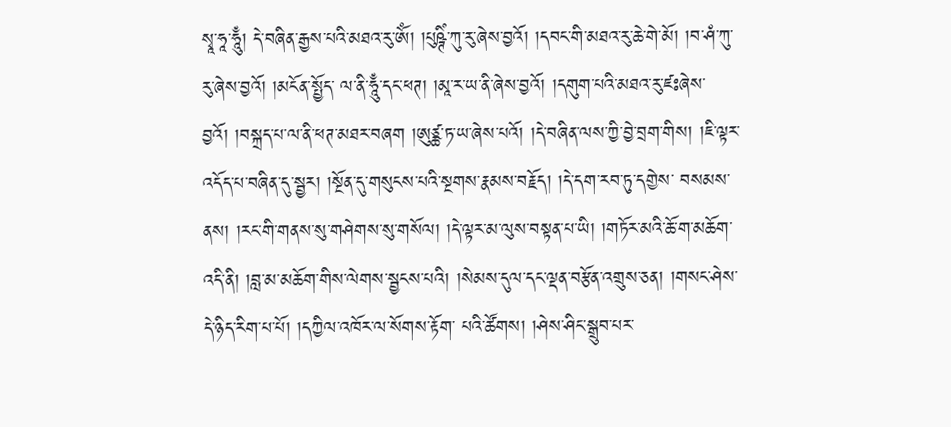སྭཱ་ཧཱ་ཧཱུྃ། དེ་བཞིན་རྒྱས་པའི་མཐའ་རུ་ཨོཾ། །པུཥྚིཾ་ཀུ་རུ་ཞེས་བྱའོ། །དབང་གི་མཐའ་རུ་ཆེ་གེ་མོ། །བ་ཤཾ་ཀུ་རུ་ཞེས་བྱའོ། །མངོན་སྤྱོད་ ལ་ནི་ཧཱུྃ་དང་ཕཊ། །མཱ་ར་ཡ་ནི་ཞེས་བྱའོ། །དགུག་པའི་མཐའ་རུ་ཛཿཞེས་བྱའོ། །བསྐྲད་པ་ལ་ནི་ཕཊ་མཐར་བཞག །ཨུཙྪ་ཏ་ཡ་ཞེས་པའོ། །དེ་བཞིན་ལས་ཀྱི་བྱེ་བྲག་གིས། །ཇི་ལྟར་འདོད་པ་བཞིན་དུ་སྦྱར། །སྔོན་དུ་གསུངས་པའི་སྔགས་རྣམས་བརྗོད། །དེ་དག་རབ་ཏུ་དགྱེས་ བསམས་ནས། །རང་གི་གནས་སུ་གཤེགས་སུ་གསོལ། །དེ་ལྟར་མ་ལུས་བསྟན་པ་ཡི། །གཏོར་མའི་ཆོ་ག་མཆོག་འདི་ནི། །བླ་མ་མཆོག་གིས་ལེགས་སྦྱངས་པའི། །སེམས་དུལ་དང་ལྡན་བརྩོན་འགྲུས་ཅན། །གསང་ཤེས་དེ་ཉིད་རིག་པ་པོ། །དཀྱིལ་འཁོར་ལ་སོགས་རྟོག་ པའི་ཚོགས། །ཤེས་ཤིང་སྒྲུབ་པར་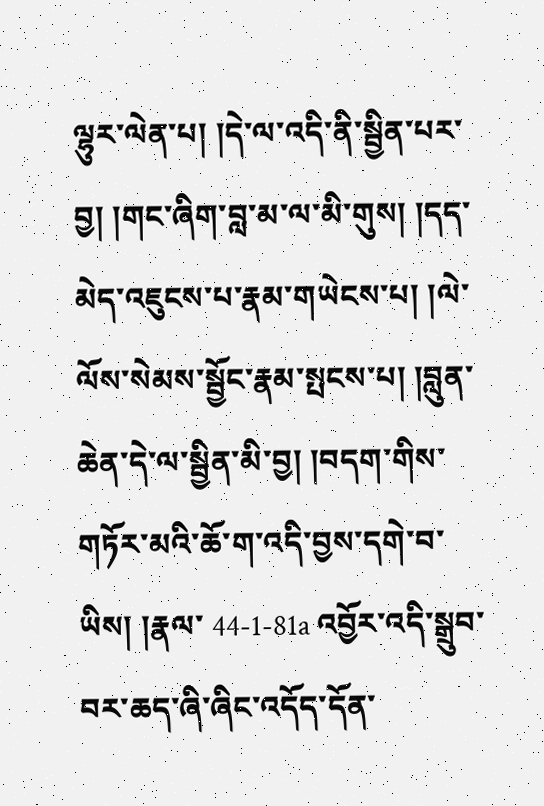ལྷུར་ལེན་པ། །དེ་ལ་འདི་ནི་སྦྱིན་པར་བྱ། །གང་ཞིག་བླ་མ་ལ་མི་གུས། །དད་མེད་འཇུངས་པ་རྣམ་གཡེངས་པ། །ལེ་ལོས་སེམས་སྦྱོང་རྣམ་སྤངས་པ། །བླུན་ཆེན་དེ་ལ་སྦྱིན་མི་བྱ། །བདག་གིས་གཏོར་མའི་ཆོ་ག་འདི་བྱས་དགེ་བ་ཡིས། །རྣལ་ 44-1-81a འབྱོར་འདི་སྒྲུབ་བར་ཆད་ཞི་ཞིང་འདོད་དོན་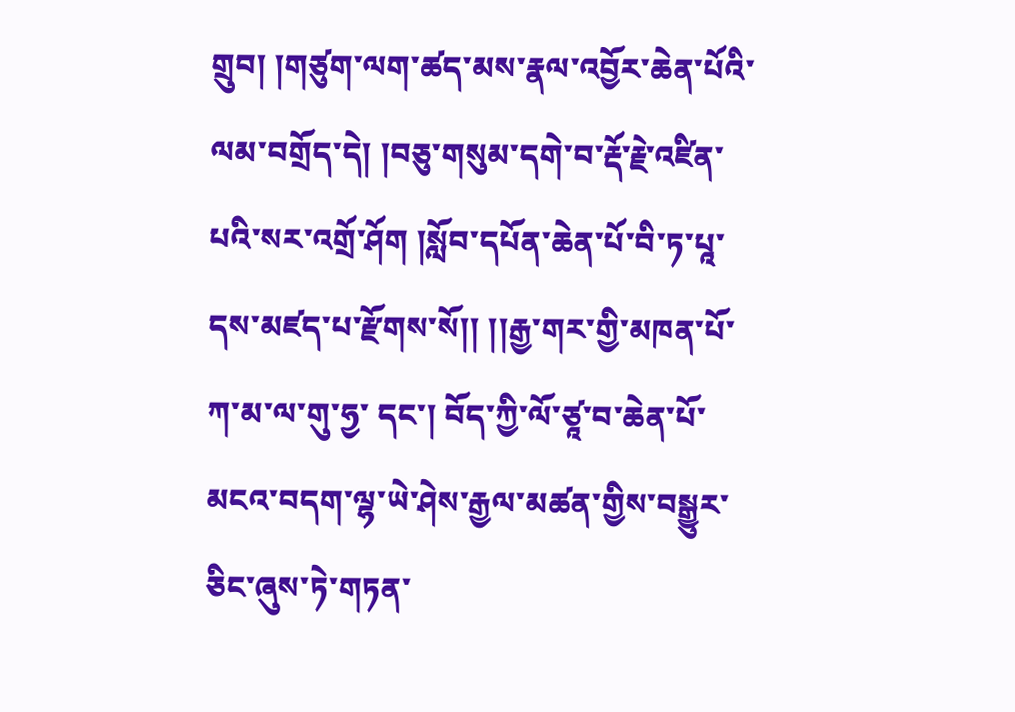གྲུབ། །གཙུག་ལག་ཚད་མས་རྣལ་འབྱོར་ཆེན་པོའི་ལམ་བགྲོད་དེ། །བཅུ་གསུམ་དགེ་བ་རྡོ་རྗེ་འཛིན་པའི་སར་འགྲོ་ཤོག །སློབ་དཔོན་ཆེན་པོ་བི་ཏ་པཱ་དས་མཛད་པ་རྫོགས་སོ།། །།རྒྱ་གར་གྱི་མཁན་པོ་ཀ་མ་ལ་གུ་ཧྱ་ དང་། བོད་ཀྱི་ལོ་ཙཱ་བ་ཆེན་པོ་མངའ་བདག་ལྷ་ཡེ་ཤེས་རྒྱལ་མཚན་གྱིས་བསྒྱུར་ཅིང་ཞུས་ཏེ་གཏན་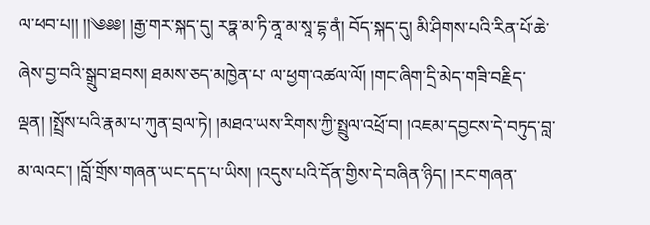ལ་ཕབ་པ།། །།༄༅༅། །རྒྱ་གར་སྐད་དུ། རཏྣ་མ་ཏི་ནཱ་མ་སཱ་དྷ་ནཾ། བོད་སྐད་དུ། མི་ཤིགས་པའི་རིན་པོ་ཆེ་ཞེས་བྱ་བའི་སྒྲུབ་ཐབས། ཐམས་ཅད་མཁྱེན་པ་ ལ་ཕྱག་འཚལ་ལོ། །གང་ཞིག་དྲི་མེད་གཟི་བརྗིད་ལྡན། །སྤྲོས་པའི་རྣམ་པ་ཀུན་བྲལ་ཏེ། །མཐའ་ཡས་རིགས་ཀྱི་སྤྲུལ་འཕྲོ་བ། །འཇམ་དབྱངས་དེ་བཏུད་བླ་མ་ལའང་། །བློ་གྲོས་གཞན་ཡང་དད་པ་ཡིས། །འདུས་པའི་དོན་གྱིས་དེ་བཞིན་ཉིད། །རང་གཞན་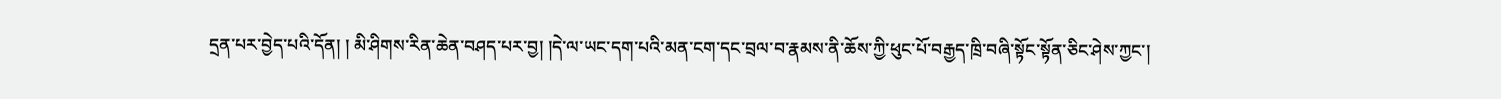དྲན་པར་བྱེད་པའི་དོན། ། མི་ཤིགས་རིན་ཆེན་བཤད་པར་བྱ། །དེ་ལ་ཡང་དག་པའི་མན་ངག་དང་བྲལ་བ་རྣམས་ནི་ཆོས་ཀྱི་ཕུང་པོ་བརྒྱད་ཁྲི་བཞི་སྟོང་སྟོན་ཅིང་ཤེས་ཀྱང་།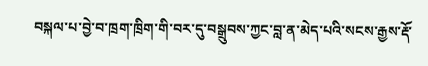བསྐལ་པ་བྱེ་བ་ཁྲག་ཁྲིག་གི་བར་དུ་བསྒྲུབས་ཀྱང་བླ་ན་མེད་པའི་སངས་རྒྱས་རྡོ་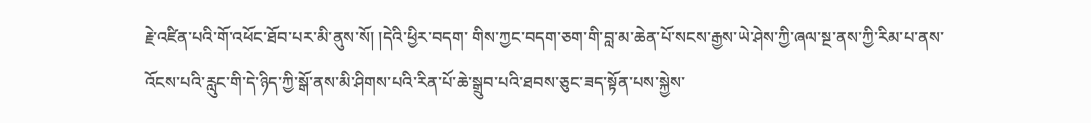རྗེ་འཛིན་པའི་གོ་འཕོང་ཐོབ་པར་མི་ནུས་སོ། །དེའི་ཕྱིར་བདག་ གིས་ཀྱང་བདག་ཅག་གི་བླ་མ་ཆེན་པོ་སངས་རྒྱས་ཡེ་ཤེས་ཀྱི་ཞལ་སྔ་ནས་ཀྱི་རིམ་པ་ནས་འོངས་པའི་རླུང་གི་དེ་ཉིད་ཀྱི་སྒོ་ནས་མི་ཤིགས་པའི་རིན་པོ་ཆེ་སྒྲུབ་པའི་ཐབས་ཅུང་ཟད་སྟོན་པས་སྐྱེས་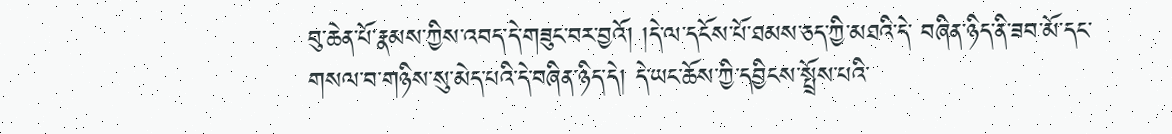བུ་ཆེན་པོ་རྣམས་ཀྱིས་འབད་དེ་གཟུང་བར་བྱའོ། །དེ་ལ་དངོས་པོ་ཐམས་ཅད་ཀྱི་མཐའི་དེ་ བཞིན་ཉིད་ནི་ཟབ་མོ་དང་གསལ་བ་གཉིས་སུ་མེད་པའི་དེ་བཞིན་ཉིད་དེ། དེ་ཡང་ཆོས་ཀྱི་དབྱིངས་སྤྲོས་པའི་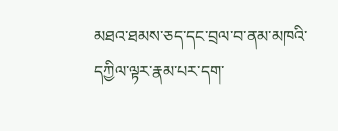མཐའ་ཐམས་ཅད་དང་བྲལ་བ་ནམ་མཁའི་དཀྱིལ་ལྟར་རྣམ་པར་དག་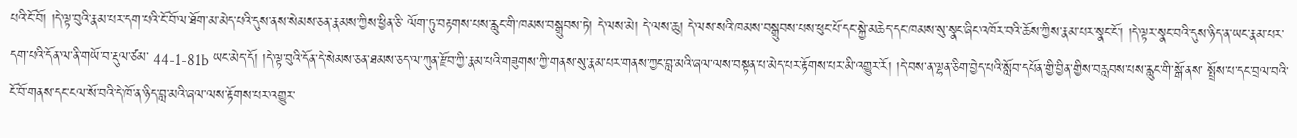པའི་ངོ་བོ། །དེ་ལྟ་བུའི་རྣམ་པར་དག་པའི་ངོ་བོ་ལ་ཐོག་མ་མེད་པའི་དུས་ནས་སེམས་ཅན་རྣམས་ཀྱིས་ཕྱིན་ཅི་ ལོག་ཏུ་བརྟགས་པས་རླུང་གི་ཁམས་བསྒྲུབས་ཏེ། དེ་ལས་མེ། དེ་ལས་ཆུ། དེ་ལས་སའི་ཁམས་བསྒྲུབས་པས་ཕུང་པོ་དང་སྐྱེ་མཆེད་དང་ཁམས་སུ་སྣང་ཞིང་འཁོར་བའི་ཆོས་ཀྱིས་རྣམ་པར་སྣང་ངོ་། །དེ་ལྟར་སྣང་བའི་དུས་ཉིད་ན་ཡང་རྣམ་པར་དག་པའི་དོན་ལ་ནི་གཡོ་བ་རྡུལ་ཙམ་ 44-1-81b ཡང་མེད་དོ། །དེ་ལྟ་བུའི་དོན་དེ་སེམས་ཅན་ཐམས་ཅད་ལ་ཀུན་རྫོབ་ཀྱི་རྣམ་པའི་གཟུགས་ཀྱི་གནས་སུ་རྣམ་པར་གནས་ཀྱང་བླ་མའི་ཞལ་ལས་བསྟན་པ་མེད་པར་རྟོགས་པར་མི་འགྱུར་རོ། །དེ་བས་ན་ལྷན་ཅིག་བྱེད་པའི་སློབ་དཔོན་གྱི་བྱིན་གྱིས་བརླབས་པས་རླུང་གི་སྒོ་ནས་ སྤྲོས་པ་དང་བྲལ་བའི་ངོ་བོ་གནས་དང་ངལ་སོ་བའི་དེ་ཁོ་ན་ཉིད་བླ་མའི་ཞལ་ལས་རྟོགས་པར་འགྱུར་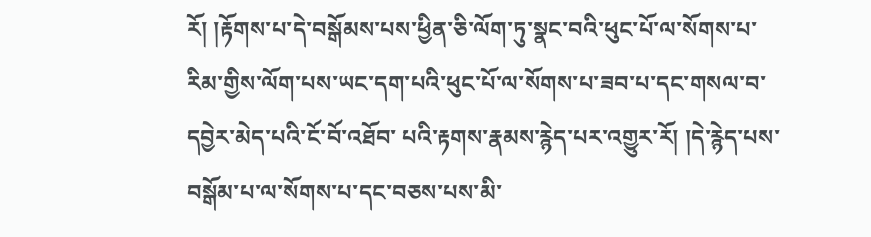རོ། །རྟོགས་པ་དེ་བསྒོམས་པས་ཕྱིན་ཅི་ལོག་ཏུ་སྣང་བའི་ཕུང་པོ་ལ་སོགས་པ་རིམ་གྱིས་ལོག་པས་ཡང་དག་པའི་ཕུང་པོ་ལ་སོགས་པ་ཟབ་པ་དང་གསལ་བ་དབྱེར་མེད་པའི་ངོ་བོ་འཐོབ་ པའི་རྟགས་རྣམས་རྙེད་པར་འགྱུར་རོ། །དེ་རྙེད་པས་བསྒོམ་པ་ལ་སོགས་པ་དང་བཅས་པས་མི་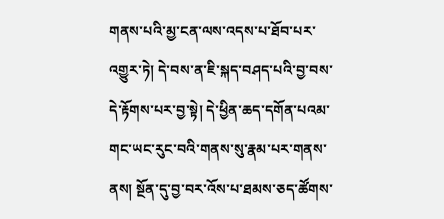གནས་པའི་མྱ་ངན་ལས་འདས་པ་ཐོབ་པར་འགྱུར་ཏེ། དེ་བས་ན་ཇི་སྐད་བཤད་པའི་བྱ་བས་དེ་རྟོགས་པར་བྱ་སྟེ། དེ་ཕྱིན་ཆད་དགོན་པའམ་གང་ཡང་རུང་བའི་གནས་སུ་རྣམ་པར་གནས་ ནས། སྔོན་དུ་བྱ་བར་འོས་པ་ཐམས་ཅད་ཚོགས་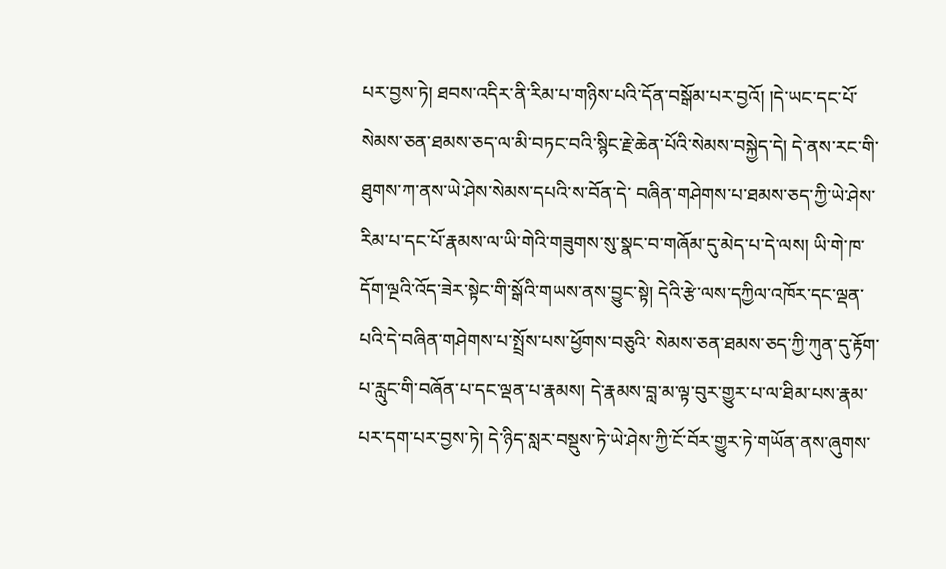པར་བྱས་ཏེ། ཐབས་འདིར་ནི་རིམ་པ་གཉིས་པའི་དོན་བསྒོམ་པར་བྱའོ། །དེ་ཡང་དང་པོ་སེམས་ཅན་ཐམས་ཅད་ལ་མི་བཏང་བའི་སྙིང་རྗེ་ཆེན་པོའི་སེམས་བསྐྱེད་དེ། དེ་ནས་རང་གི་ཐུགས་ཀ་ནས་ཡེ་ཤེས་སེམས་དཔའི་ས་བོན་དེ་ བཞིན་གཤེགས་པ་ཐམས་ཅད་ཀྱི་ཡེ་ཤེས་རིམ་པ་དང་པོ་རྣམས་ལ་ཡི་གེའི་གཟུགས་སུ་སྣང་བ་གཞོམ་དུ་མེད་པ་དེ་ལས། ཡི་གེ་ཁ་དོག་ལྔའི་འོད་ཟེར་སྟེང་གི་སྒོའི་གཡས་ནས་བྱུང་སྟེ། དེའི་རྩེ་ལས་དཀྱིལ་འཁོར་དང་ལྡན་པའི་དེ་བཞིན་གཤེགས་པ་སྤྲོས་པས་ཕྱོགས་བཅུའི་ སེམས་ཅན་ཐམས་ཅད་ཀྱི་ཀུན་དུ་རྟོག་པ་རླུང་གི་བཞོན་པ་དང་ལྡན་པ་རྣམས། དེ་རྣམས་བླ་མ་ལྟ་བུར་གྱུར་པ་ལ་ཐིམ་པས་རྣམ་པར་དག་པར་བྱས་ཏེ། དེ་ཉིད་སླར་བསྡུས་ཏེ་ཡེ་ཤེས་ཀྱི་ངོ་བོར་གྱུར་ཏེ་གཡོན་ནས་ཞུགས་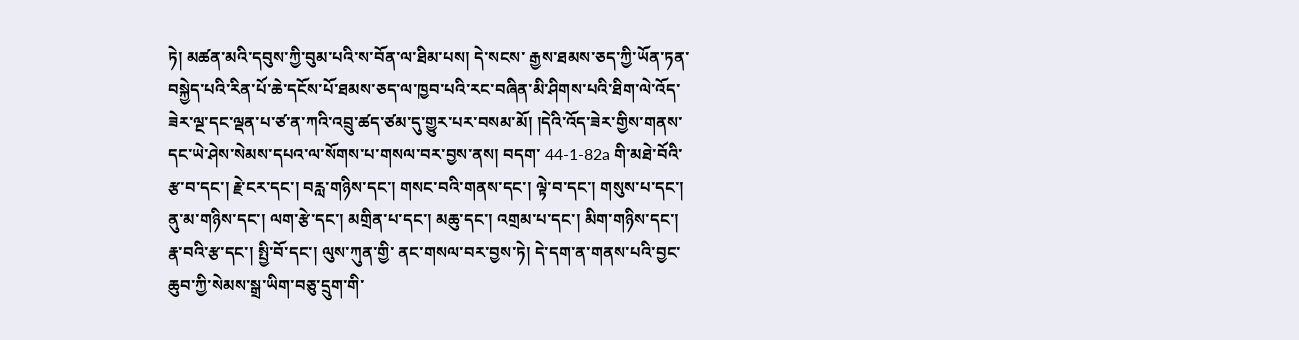ཏེ། མཚན་མའི་དབུས་ཀྱི་བུམ་པའི་ས་བོན་ལ་ཐིམ་པས། དེ་སངས་ རྒྱས་ཐམས་ཅད་ཀྱི་ཡོན་ཏན་བསྐྱེད་པའི་རིན་པོ་ཆེ་དངོས་པོ་ཐམས་ཅད་ལ་ཁྱབ་པའི་རང་བཞིན་མི་ཤིགས་པའི་ཐིག་ལེ་འོད་ཟེར་ལྔ་དང་ལྡན་པ་ཙ་ན་ཀའི་འབྲུ་ཚད་ཙམ་དུ་གྱུར་པར་བསམ་མོ། །དེའི་འོད་ཟེར་གྱིས་གནས་དང་ཡེ་ཤེས་སེམས་དཔའ་ལ་སོགས་པ་གསལ་བར་བྱས་ནས། བདག་ 44-1-82a གི་མཐེ་བོའི་རྩ་བ་དང་། རྗེ་ངར་དང་། བརླ་གཉིས་དང་། གསང་བའི་གནས་དང་། ལྟེ་བ་དང་། གསུས་པ་དང་། ནུ་མ་གཉིས་དང་། ལག་རྩེ་དང་། མགྲིན་པ་དང་། མཆུ་དང་། འགྲམ་པ་དང་། མིག་གཉིས་དང་། རྣ་བའི་རྩ་དང་། སྤྱི་བོ་དང་། ལུས་ཀུན་གྱི་ ནང་གསལ་བར་བྱས་ཏེ། དེ་དག་ན་གནས་པའི་བྱང་ཆུབ་ཀྱི་སེམས་སྒྲ་ཡིག་བཅུ་དྲུག་གི་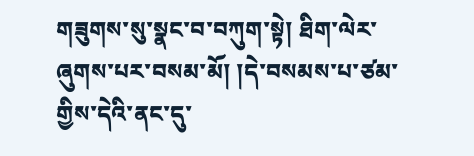གཟུགས་སུ་སྣང་བ་བཀུག་སྟེ། ཐིག་ལེར་ཞུགས་པར་བསམ་མོ། །དེ་བསམས་པ་ཙམ་གྱིས་དེའི་ནང་དུ་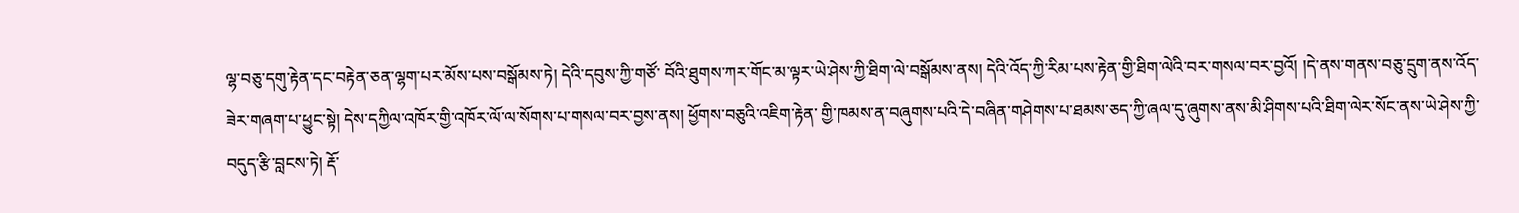ལྷ་བཅུ་དགུ་རྟེན་དང་བརྟེན་ཅན་ལྷག་པར་མོས་པས་བསྒོམས་ཏེ། དེའི་དབུས་ཀྱི་གཙོ་ བོའི་ཐུགས་ཀར་གོང་མ་ལྟར་ཡེ་ཤེས་ཀྱི་ཐིག་ལེ་བསྒོམས་ནས། དེའི་འོད་ཀྱི་རིམ་པས་རྟེན་གྱི་ཐིག་ལེའི་བར་གསལ་བར་བྱའོ། །དེ་ནས་གནས་བཅུ་དྲུག་ནས་འོད་ཟེར་གཞག་པ་ཕྱུང་སྟེ། དེས་དཀྱིལ་འཁོར་གྱི་འཁོར་ལོ་ལ་སོགས་པ་གསལ་བར་བྱས་ནས། ཕྱོགས་བཅུའི་འཇིག་རྟེན་ གྱི་ཁམས་ན་བཞུགས་པའི་དེ་བཞིན་གཤེགས་པ་ཐམས་ཅད་ཀྱི་ཞལ་དུ་ཞུགས་ནས་མི་ཤིགས་པའི་ཐིག་ལེར་སོང་ནས་ཡེ་ཤེས་ཀྱི་བདུད་རྩི་བླངས་ཏེ། རྡོ་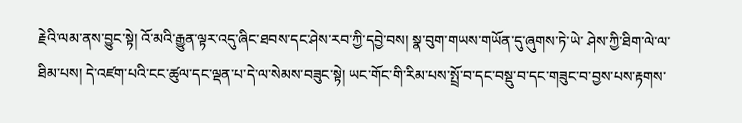རྗེའི་ལམ་ནས་བྱུང་སྟེ། འོ་མའི་རྒྱུན་ལྟར་འདུ་ཞིང་ཐབས་དང་ཤེས་རབ་ཀྱི་དབྱེ་བས། སྣ་བུག་གཡས་གཡོན་དུ་ཞུགས་ཏེ་ཡེ་ ཤེས་ཀྱི་ཐིག་ལེ་ལ་ཐིམ་པས། དེ་འཛག་པའི་ངང་ཚུལ་དང་ལྡན་པ་དེ་ལ་སེམས་བཟུང་སྟེ། ཡང་གོང་གི་རིམ་པས་སྤྲོ་བ་དང་བསྡུ་བ་དང་གཟུང་བ་བྱས་པས་རྟགས་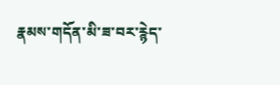རྣམས་གདོན་མི་ཟ་བར་རྙེད་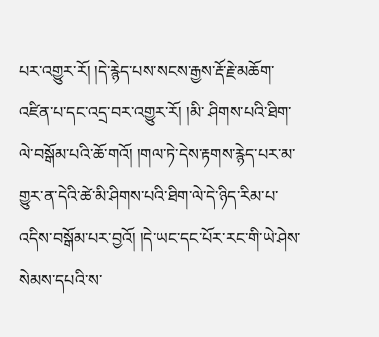པར་འགྱུར་རོ། །དེ་རྙེད་པས་སངས་རྒྱས་རྡོ་རྗེ་མཆོག་འཛིན་པ་དང་འདྲ་བར་འགྱུར་རོ། །མི་ ཤིགས་པའི་ཐིག་ལེ་བསྒོམ་པའི་ཆོ་གའོ། །གལ་ཏེ་དེས་རྟགས་རྙེད་པར་མ་གྱུར་ན་དེའི་ཚེ་མི་ཤིགས་པའི་ཐིག་ལེ་དེ་ཉིད་རིམ་པ་འདིས་བསྒོམ་པར་བྱའོ། །དེ་ཡང་དང་པོར་རང་གི་ཡེ་ཤེས་སེམས་དཔའི་ས་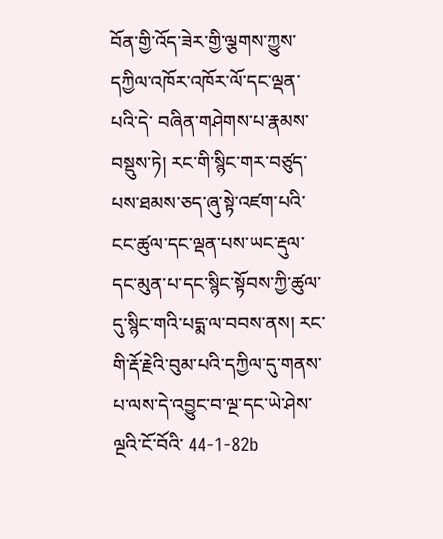བོན་གྱི་འོད་ཟེར་གྱི་ལྕགས་ཀྱུས་དཀྱིལ་འཁོར་འཁོར་ལོ་དང་ལྡན་པའི་དེ་ བཞིན་གཤེགས་པ་རྣམས་བསྡུས་ཏེ། རང་གི་སྙིང་གར་བཙུད་པས་ཐམས་ཅད་ཞུ་སྟེ་འཛག་པའི་ངང་ཚུལ་དང་ལྡན་པས་ཡང་རྡུལ་དང་མུན་པ་དང་སྙིང་སྟོབས་ཀྱི་ཚུལ་དུ་སྙིང་གའི་པདྨ་ལ་བབས་ནས། རང་གི་རྡོ་རྗེའི་བུམ་པའི་དཀྱིལ་དུ་གནས་པ་ལས་དེ་འབྱུང་བ་ལྔ་དང་ཡེ་ཤེས་ལྔའི་ངོ་བོའི་ 44-1-82b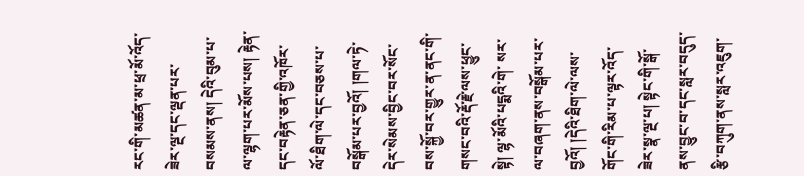རང་གི་མཚན་མ་ཕྲ་མོ་འོད་ཟེར་ལྔ་དང་ལྡན་པར་བསམས་ནས། དེའི་བུམ་པ་ལ་ལྷག་པར་མོས་པས། རྟེན་དང་བརྟེན་ཅན་གྱི་འཁོར་ལོ་ཐིག་ལེ་དང་བཅས་པ་བསྒོམ་པར་བྱའོ། །གལ་ཏེ་དེར་སེམས་བྱིང་བར་སོང་བས་སྐྱོ་བར་གྱུར་ན་ནང་གི་གསང་བའི་རྡོ་རྗེ་ལས་ཕྱུང་སྟེ། ལྷ་མོའི་པདྨའི་གེ་ སར་ལ་བཞག་ནས་བསྒོམ་པར་བྱའོ། །དེའི་ཐིག་ལེ་ལས་གོང་གི་རིམ་པ་ལྟར་འོད་ཟེར་སྣ་ལྔ་པ། སྟེང་གི་སྒོ་ནས་བྱུང་བ་དང་སླར་བདུད་རྩི་བཀུག་ནས་སླར་འཇུག་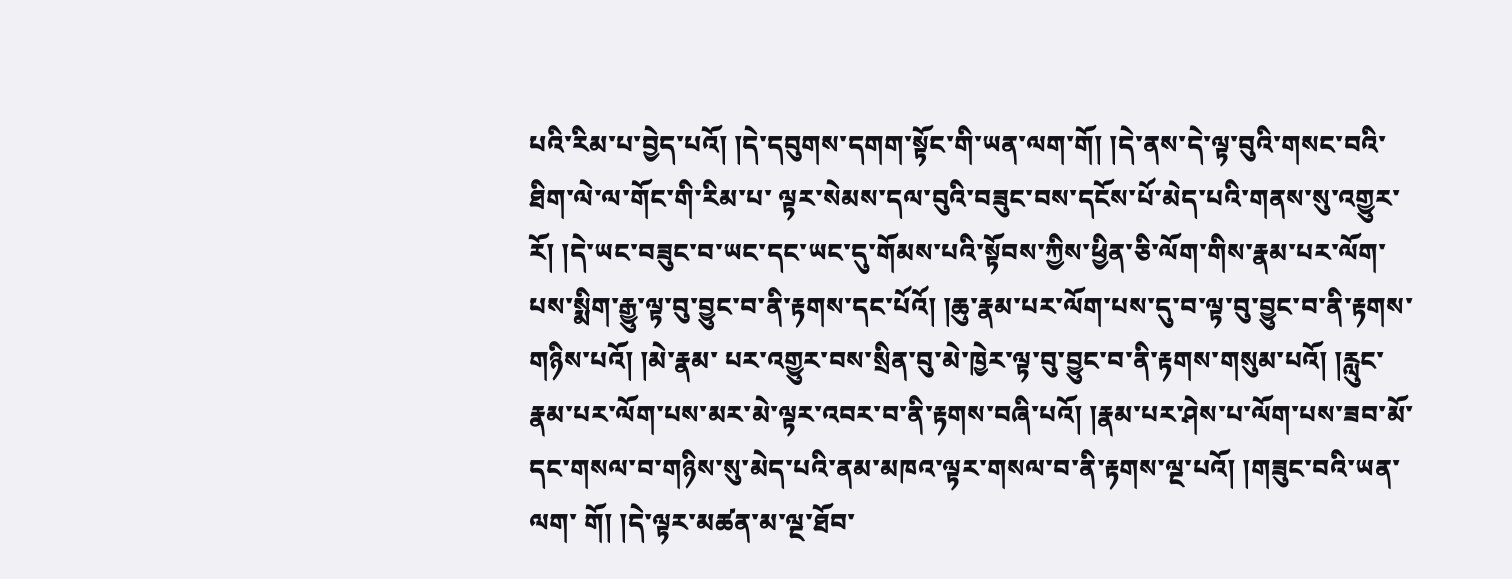པའི་རིམ་པ་བྱེད་པའོ། །དེ་དབུགས་དགག་སྟོང་གི་ཡན་ལག་གོ། །དེ་ནས་དེ་ལྟ་བུའི་གསང་བའི་ཐིག་ལེ་ལ་གོང་གི་རིམ་པ་ ལྟར་སེམས་དལ་བུའི་བཟུང་བས་དངོས་པོ་མེད་པའི་གནས་སུ་འགྱུར་རོ། །དེ་ཡང་བཟུང་བ་ཡང་དང་ཡང་དུ་གོམས་པའི་སྟོབས་ཀྱིས་ཕྱིན་ཅི་ལོག་གིས་རྣམ་པར་ལོག་པས་སྨིག་རྒྱུ་ལྟ་བུ་བྱུང་བ་ནི་རྟགས་དང་པོའོ། །ཆུ་རྣམ་པར་ལོག་པས་དུ་བ་ལྟ་བུ་བྱུང་བ་ནི་རྟགས་གཉིས་པའོ། །མེ་རྣམ་ པར་འགྱུར་བས་སྲིན་བུ་མེ་ཁྱེར་ལྟ་བུ་བྱུང་བ་ནི་རྟགས་གསུམ་པའོ། །རླུང་རྣམ་པར་ལོག་པས་མར་མེ་ལྟར་འབར་བ་ནི་རྟགས་བཞི་པའོ། །རྣམ་པར་ཤེས་པ་ལོག་པས་ཟབ་མོ་དང་གསལ་བ་གཉིས་སུ་མེད་པའི་ནམ་མཁའ་ལྟར་གསལ་བ་ནི་རྟགས་ལྔ་པའོ། །གཟུང་བའི་ཡན་ལག་ གོ། །དེ་ལྟར་མཚན་མ་ལྔ་ཐོབ་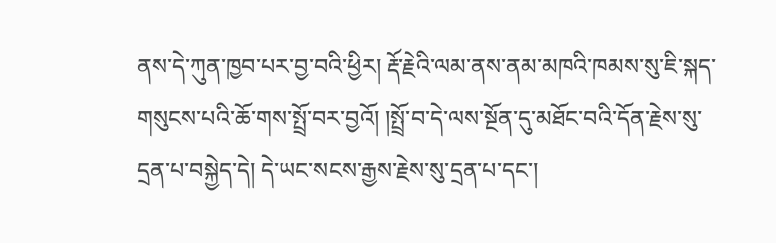ནས་དེ་ཀུན་ཁྱབ་པར་བྱ་བའི་ཕྱིར། རྡོ་རྗེའི་ལམ་ནས་ནམ་མཁའི་ཁམས་སུ་ཇི་སྐད་གསུངས་པའི་ཆོ་གས་སྤྲོ་བར་བྱའོ། །སྤྲོ་བ་དེ་ལས་སྔོན་དུ་མཐོང་བའི་དོན་རྗེས་སུ་དྲན་པ་བསྐྱེད་དེ། དེ་ཡང་སངས་རྒྱས་རྗེས་སུ་དྲན་པ་དང་།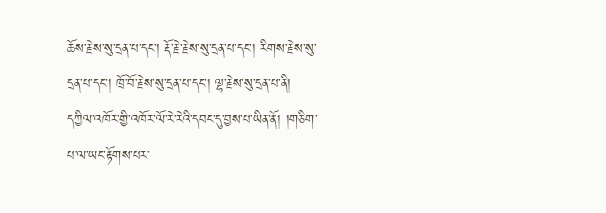ཆོས་རྗེས་སུ་དྲན་པ་དང་། རྡོ་རྗེ་རྗེས་སུ་དྲན་པ་དང་། རིགས་རྗེས་སུ་དྲན་པ་དང་། ཁྲོ་བོ་རྗེས་སུ་དྲན་པ་དང་། ལྷ་རྗེས་སུ་དྲན་པ་ནི། དཀྱིལ་འཁོར་གྱི་འཁོར་ལོ་རེ་རེའི་དབང་དུ་བྱས་པ་ཡིན་ནོ། །གཅིག་པ་ལ་ཡང་རྟོགས་པར་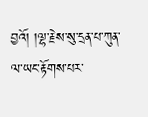བྱའོ། །ལྷ་རྗེས་སུ་དྲན་པ་ཀུན་ལ་ཡང་རྟོགས་པར་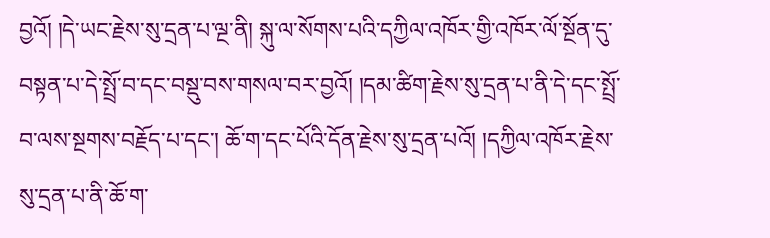བྱའོ། །དེ་ཡང་རྗེས་སུ་དྲན་པ་ལྔ་ནི། སྐུ་ལ་སོགས་པའི་དཀྱིལ་འཁོར་གྱི་འཁོར་ལོ་སྔོན་དུ་བསྟན་པ་དེ་སྤྲོ་བ་དང་བསྡུ་བས་གསལ་བར་བྱའོ། །དམ་ཚིག་རྗེས་སུ་དྲན་པ་ནི་དེ་དང་སྤྲོ་བ་ལས་སྔགས་བརྗོད་པ་དང་། ཆོ་ག་དང་པོའི་དོན་རྗེས་སུ་དྲན་པའོ། །དཀྱིལ་འཁོར་རྗེས་སུ་དྲན་པ་ནི་ཆོ་ག་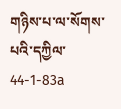གཉིས་པ་ལ་སོགས་པའི་དཀྱིལ་ 44-1-83a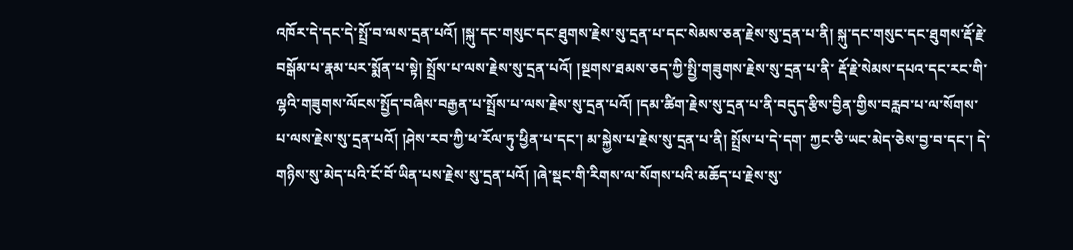འཁོར་དེ་དང་དེ་སྤྲོ་བ་ལས་དྲན་པའོ། །སྐུ་དང་གསུང་དང་ཐུགས་རྗེས་སུ་དྲན་པ་དང་སེམས་ཅན་རྗེས་སུ་དྲན་པ་ནི། སྐུ་དང་གསུང་དང་ཐུགས་རྡོ་རྗེ་བསྒོམ་པ་རྣམ་པར་སྨོན་པ་སྟེ། སྤྲོས་པ་ལས་རྗེས་སུ་དྲན་པའོ། །སྔགས་ཐམས་ཅད་ཀྱི་སྤྱི་གཟུགས་རྗེས་སུ་དྲན་པ་ནི་ རྡོ་རྗེ་སེམས་དཔའ་དང་རང་གི་ལྷའི་གཟུགས་ལོངས་སྤྱོད་བཞིས་བརྒྱན་པ་སྤྲོས་པ་ལས་རྗེས་སུ་དྲན་པའོ། །དམ་ཚིག་རྗེས་སུ་དྲན་པ་ནི་བདུད་རྩིས་བྱིན་གྱིས་བརླབ་པ་ལ་སོགས་པ་ལས་རྗེས་སུ་དྲན་པའོ། །ཤེས་རབ་ཀྱི་ཕ་རོལ་ཏུ་ཕྱིན་པ་དང་། མ་སྐྱེས་པ་རྗེས་སུ་དྲན་པ་ནི། སྤྲོས་པ་དེ་དག་ ཀྱང་ཅི་ཡང་མེད་ཅེས་བྱ་བ་དང་། དེ་གཉིས་སུ་མེད་པའི་ངོ་བོ་ཡིན་པས་རྗེས་སུ་དྲན་པའོ། །ཞེ་སྡང་གི་རིགས་ལ་སོགས་པའི་མཆོད་པ་རྗེས་སུ་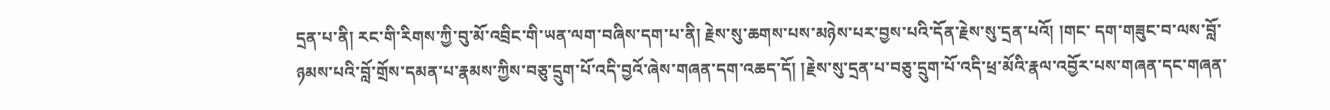དྲན་པ་ནི། རང་གི་རིགས་ཀྱི་བུ་མོ་འབྲིང་གི་ཡན་ལག་བཞིས་དག་པ་ནི། རྗེས་སུ་ཆགས་པས་མཉེས་པར་བྱས་པའི་དོན་རྗེས་སུ་དྲན་པའོ། །གང་ དག་གཟུང་བ་ལས་བློ་ཉམས་པའི་བློ་གྲོས་དམན་པ་རྣམས་ཀྱིས་བཅུ་དྲུག་པོ་འདི་བྱའོ་ཞེས་གཞན་དག་འཆད་དོ། །རྗེས་སུ་དྲན་པ་བཅུ་དྲུག་པོ་འདི་ཕྲ་མོའི་རྣལ་འབྱོར་པས་གཞན་དང་གཞན་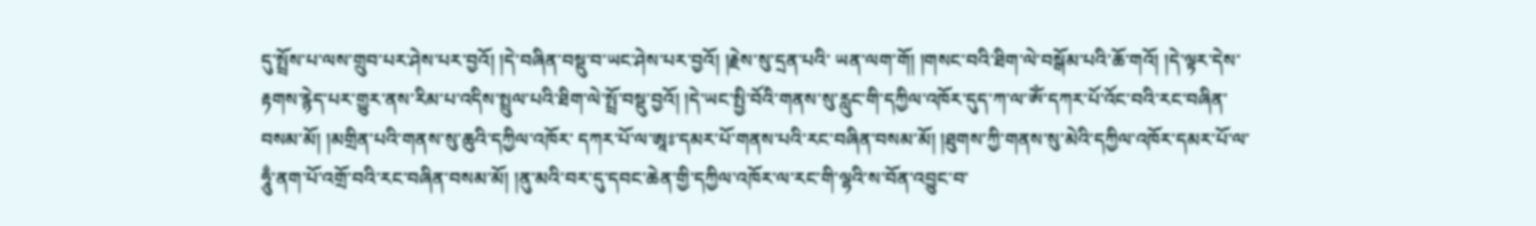དུ་སྤྲོས་པ་ལས་གྲུབ་པར་ཤེས་པར་བྱའོ། །དེ་བཞིན་བསྡུ་བ་ཡང་ཤེས་པར་བྱའོ། །རྗེས་སུ་དྲན་པའི་ ཡན་ལག་གོ། །གསང་བའི་ཐིག་ལེ་བསྒོམ་པའི་ཆོ་གའོ། །དེ་ལྟར་དེས་རྟགས་རྙེད་པར་གྱུར་ནས་རིམ་པ་འདིས་སྤྲུལ་པའི་ཐིག་ལེ་སྤྲོ་བསྡུ་བྱའོ། །དེ་ཡང་སྤྱི་བོའི་གནས་སུ་རླུང་གི་དཀྱིལ་འཁོར་དུད་ཀ་ལ་ཨོཾ་དཀར་པོ་འོང་བའི་རང་བཞིན་བསམ་མོ། །མགྲིན་པའི་གནས་སུ་ཆུའི་དཀྱིལ་འཁོར་ དཀར་པོ་ལ་ཨཱཿ་དམར་པོ་གནས་པའི་རང་བཞིན་བསམ་མོ། །ཐུགས་ཀྱི་གནས་སུ་མེའི་དཀྱིལ་འཁོར་དམར་པོ་ལ་ཧཱུྃ་ནག་པོ་འགྲོ་བའི་རང་བཞིན་བསམ་མོ། །ནུ་མའི་བར་དུ་དབང་ཆེན་གྱི་དཀྱིལ་འཁོར་ལ་རང་གི་ལྷའི་ས་བོན་འབྱུང་བ་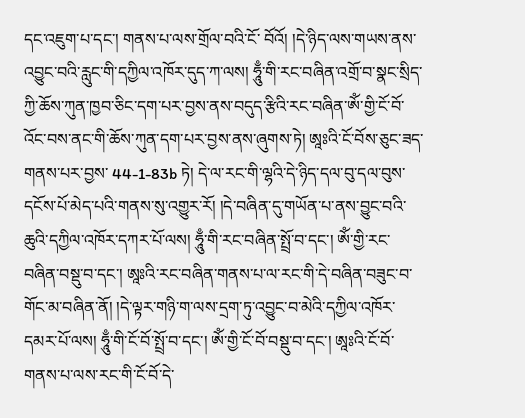དང་འཇུག་པ་དང་། གནས་པ་ལས་གྲོལ་བའི་ངོ་ བོའོ། །དེ་ཉིད་ལས་གཡས་ནས་འབྱུང་བའི་རླུང་གི་དཀྱིལ་འཁོར་དུད་ཀ་ལས། ཧཱུྃ་གི་རང་བཞིན་འགྲོ་བ་སྣང་སྲིད་ཀྱི་ཆོས་ཀུན་ཁྱབ་ཅིང་དག་པར་བྱས་ནས་བདུད་རྩིའི་རང་བཞིན་ཨོཾ་གྱི་ངོ་བོ་འོང་བས་ནང་གི་ཆོས་ཀུན་དག་པར་བྱས་ནས་ཞུགས་ཏེ། ཨཱཿའི་ངོ་བོས་ཅུང་ཟད་གནས་པར་བྱས་ 44-1-83b ཏེ། དེ་ལ་རང་གི་ལྷའི་དེ་ཉིད་དལ་བུ་དལ་བུས་དངོས་པོ་མེད་པའི་གནས་སུ་འགྱུར་རོ། །དེ་བཞིན་དུ་གཡོན་པ་ནས་བྱུང་བའི་ཆུའི་དཀྱིལ་འཁོར་དཀར་པོ་ལས། ཧཱུྃ་གི་རང་བཞིན་སྤྲོ་བ་དང་། ཨོཾ་གྱི་རང་བཞིན་བསྡུ་བ་དང་། ཨཱཿའི་རང་བཞིན་གནས་པ་ལ་རང་གི་དེ་བཞིན་བཟུང་བ་ གོང་མ་བཞིན་ནོ། །དེ་ལྟར་གཉི་ག་ལས་དྲག་ཏུ་འབྱུང་བ་མེའི་དཀྱིལ་འཁོར་དམར་པོ་ལས། ཧཱུྃ་གི་ངོ་བོ་སྤྲོ་བ་དང་། ཨོཾ་གྱི་ངོ་བོ་བསྡུ་བ་དང་། ཨཱཿའི་ངོ་བོ་གནས་པ་ལས་རང་གི་ངོ་བོ་དེ་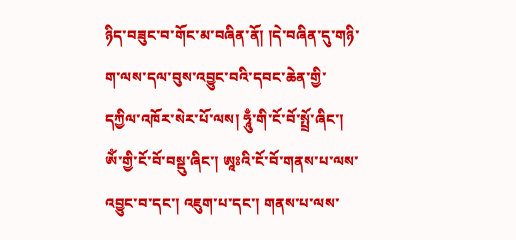ཉིད་བཟུང་བ་གོང་མ་བཞིན་ནོ། །དེ་བཞིན་དུ་གཉི་ག་ལས་དལ་བུས་འབྱུང་བའི་དབང་ཆེན་གྱི་ དཀྱིལ་འཁོར་སེར་པོ་ལས། ཧཱུྃ་གི་ངོ་བོ་སྤྲོ་ཞིང་། ཨོཾ་གྱི་ངོ་བོ་བསྡུ་ཞིང་། ཨཱཿའི་ངོ་བོ་གནས་པ་ལས་འབྱུང་བ་དང་། འཇུག་པ་དང་། གནས་པ་ལས་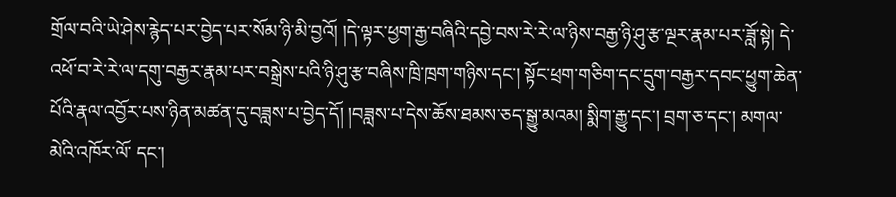གྲོལ་བའི་ཡེ་ཤེས་རྙེད་པར་བྱེད་པར་སོམ་ཉི་མི་བྱའོ། །དེ་ལྟར་ཕྱག་རྒྱ་བཞིའི་དབྱེ་བས་རེ་རེ་ལ་ཉིས་བརྒྱ་ཉི་ཤུ་རྩ་ལྔར་རྣམ་པར་ཟློ་སྟེ། དེ་འཕོ་བ་རེ་རེ་ལ་དགུ་བརྒྱར་རྣམ་པར་བསྒྲེས་པའི་ཉི་ཤུ་རྩ་བཞིས་ཁྲི་ཁྲག་གཉིས་དང་། སྟོང་ཕྲག་གཅིག་དང་དྲུག་བརྒྱར་དབང་ཕྱུག་ཆེན་པོའི་རྣལ་འབྱོར་པས་ཉིན་མཚན་དུ་བཟླས་པ་བྱེད་དོ། །བཟླས་པ་དེས་ཆོས་ཐམས་ཅད་སྒྱུ་མའམ། སྨིག་རྒྱུ་དང་། བྲག་ཅ་དང་། མགལ་མེའི་འཁོར་ལོ་ དང་།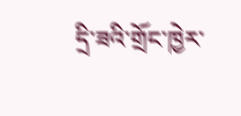དྲི་ཟའི་གྲོང་ཁྱེར་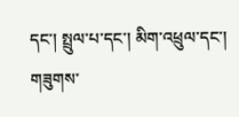དང་། སྤྲུལ་པ་དང་། མིག་འཕྲུལ་དང་། གཟུགས་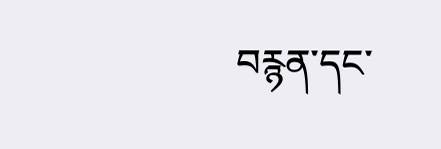བརྙན་དང་